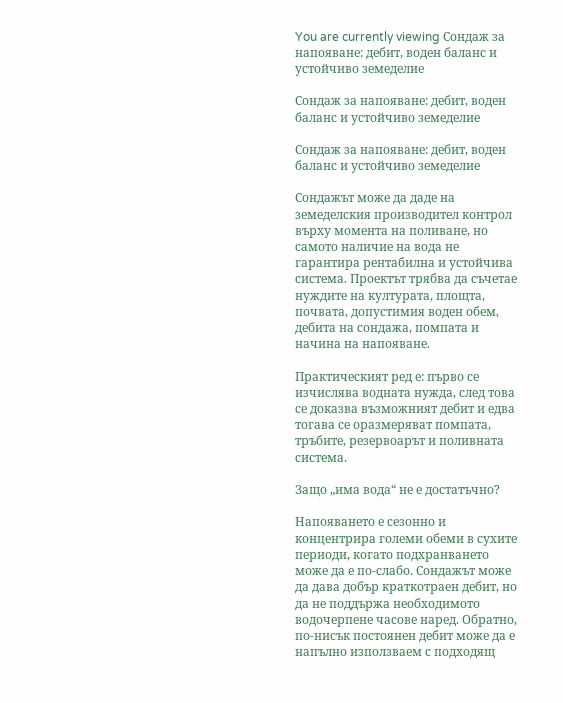You are currently viewing Сондаж за напояване: дебит, воден баланс и устойчиво земеделие

Сондаж за напояване: дебит, воден баланс и устойчиво земеделие

Сондаж за напояване: дебит, воден баланс и устойчиво земеделие

Сондажът може да даде на земеделския производител контрол върху момента на поливане, но самото наличие на вода не гарантира рентабилна и устойчива система. Проектът трябва да съчетае нуждите на културата, площта, почвата, допустимия воден обем, дебита на сондажа, помпата и начина на напояване.

Практическият ред е: първо се изчислява водната нужда, след това се доказва възможният дебит и едва тогава се оразмеряват помпата, тръбите, резервоарът и поливната система.

Защо „има вода“ не е достатъчно?

Напояването е сезонно и концентрира големи обеми в сухите периоди, когато подхранването може да е по-слабо. Сондажът може да дава добър краткотраен дебит, но да не поддържа необходимото водочерпене часове наред. Обратно, по-нисък постоянен дебит може да е напълно използваем с подходящ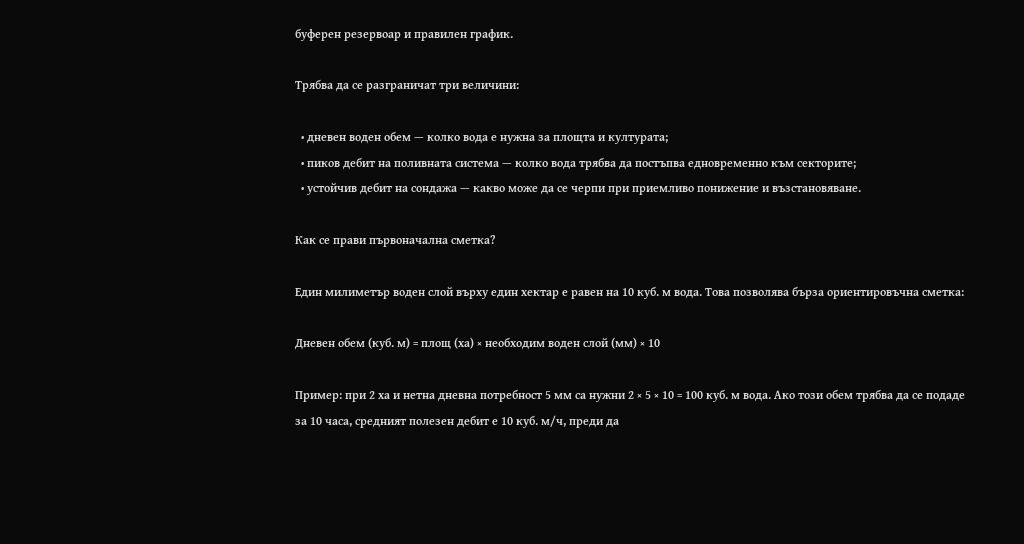буферен резервоар и правилен график.

Трябва да се разграничат три величини:

  • дневен воден обем — колко вода е нужна за площта и културата;
  • пиков дебит на поливната система — колко вода трябва да постъпва едновременно към секторите;
  • устойчив дебит на сондажа — какво може да се черпи при приемливо понижение и възстановяване.

Как се прави първоначална сметка?

Един милиметър воден слой върху един хектар е равен на 10 куб. м вода. Това позволява бърза ориентировъчна сметка:

Дневен обем (куб. м) = площ (ха) × необходим воден слой (мм) × 10

Пример: при 2 ха и нетна дневна потребност 5 мм са нужни 2 × 5 × 10 = 100 куб. м вода. Ако този обем трябва да се подаде за 10 часа, средният полезен дебит е 10 куб. м/ч, преди да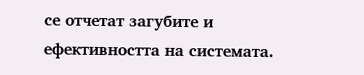се отчетат загубите и ефективността на системата.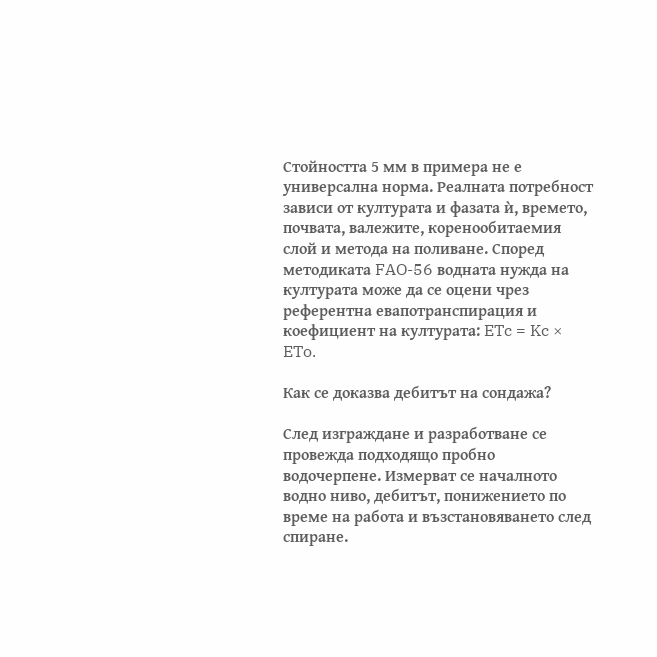Стойността 5 мм в примера не е универсална норма. Реалната потребност зависи от културата и фазата ѝ, времето, почвата, валежите, коренообитаемия слой и метода на поливане. Според методиката FAO-56 водната нужда на културата може да се оцени чрез референтна евапотранспирация и коефициент на културата: ETc = Kc × ETo.

Как се доказва дебитът на сондажа?

След изграждане и разработване се провежда подходящо пробно водочерпене. Измерват се началното водно ниво, дебитът, понижението по време на работа и възстановяването след спиране.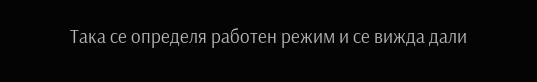Така се определя работен режим и се вижда дали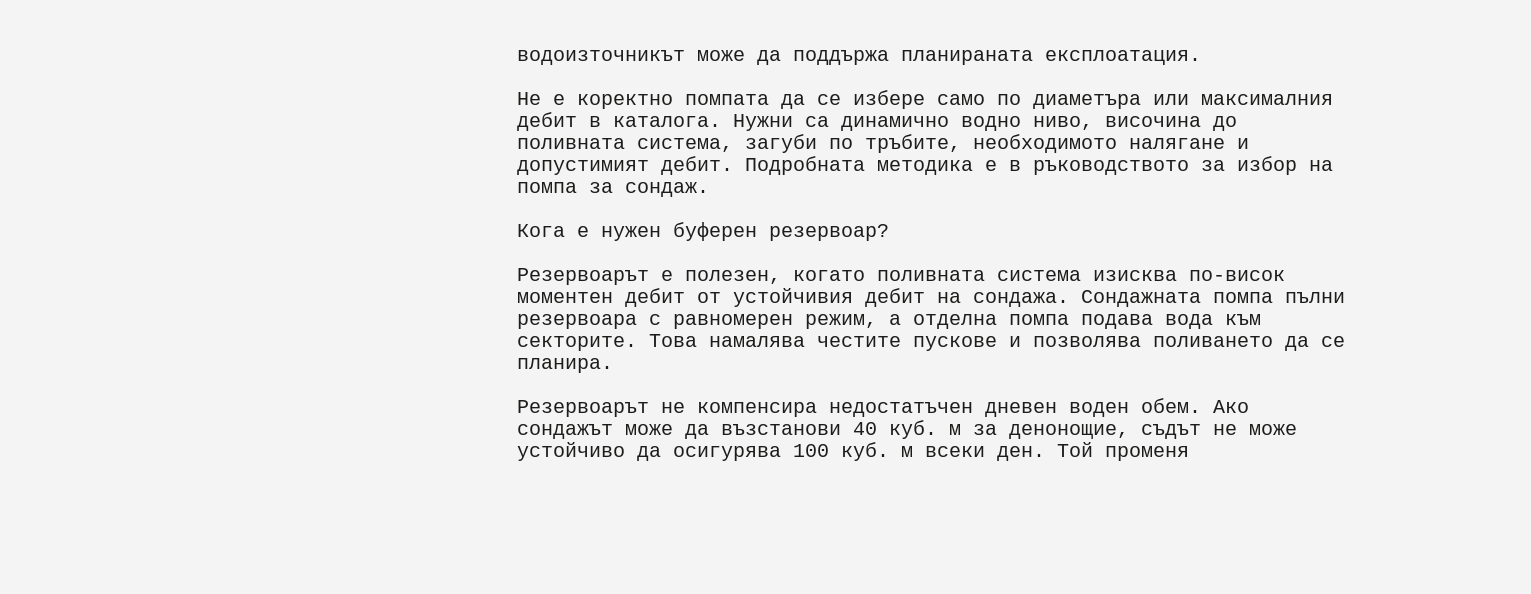водоизточникът може да поддържа планираната експлоатация.

Не е коректно помпата да се избере само по диаметъра или максималния дебит в каталога. Нужни са динамично водно ниво, височина до поливната система, загуби по тръбите, необходимото налягане и допустимият дебит. Подробната методика е в ръководството за избор на помпа за сондаж.

Кога е нужен буферен резервоар?

Резервоарът е полезен, когато поливната система изисква по-висок моментен дебит от устойчивия дебит на сондажа. Сондажната помпа пълни резервоара с равномерен режим, а отделна помпа подава вода към секторите. Това намалява честите пускове и позволява поливането да се планира.

Резервоарът не компенсира недостатъчен дневен воден обем. Ако сондажът може да възстанови 40 куб. м за денонощие, съдът не може устойчиво да осигурява 100 куб. м всеки ден. Той променя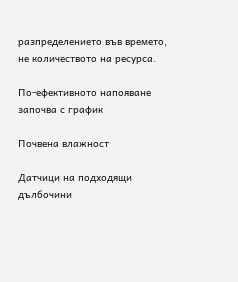разпределението във времето, не количеството на ресурса.

По-ефективното напояване започва с график

Почвена влажност

Датчици на подходящи дълбочини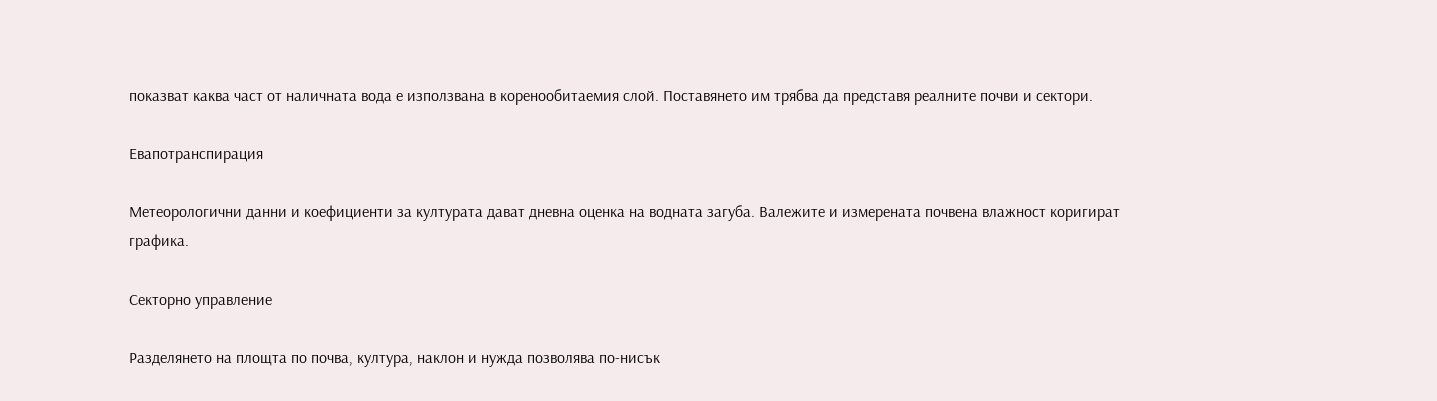показват каква част от наличната вода е използвана в коренообитаемия слой. Поставянето им трябва да представя реалните почви и сектори.

Евапотранспирация

Метеорологични данни и коефициенти за културата дават дневна оценка на водната загуба. Валежите и измерената почвена влажност коригират графика.

Секторно управление

Разделянето на площта по почва, култура, наклон и нужда позволява по-нисък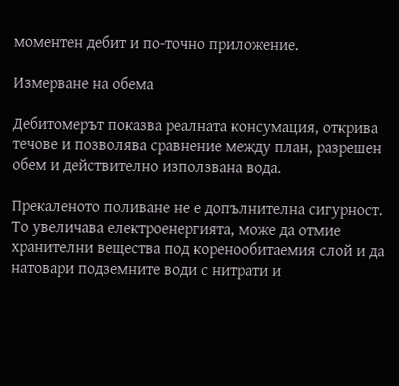моментен дебит и по-точно приложение.

Измерване на обема

Дебитомерът показва реалната консумация, открива течове и позволява сравнение между план, разрешен обем и действително използвана вода.

Прекаленото поливане не е допълнителна сигурност. То увеличава електроенергията, може да отмие хранителни вещества под коренообитаемия слой и да натовари подземните води с нитрати и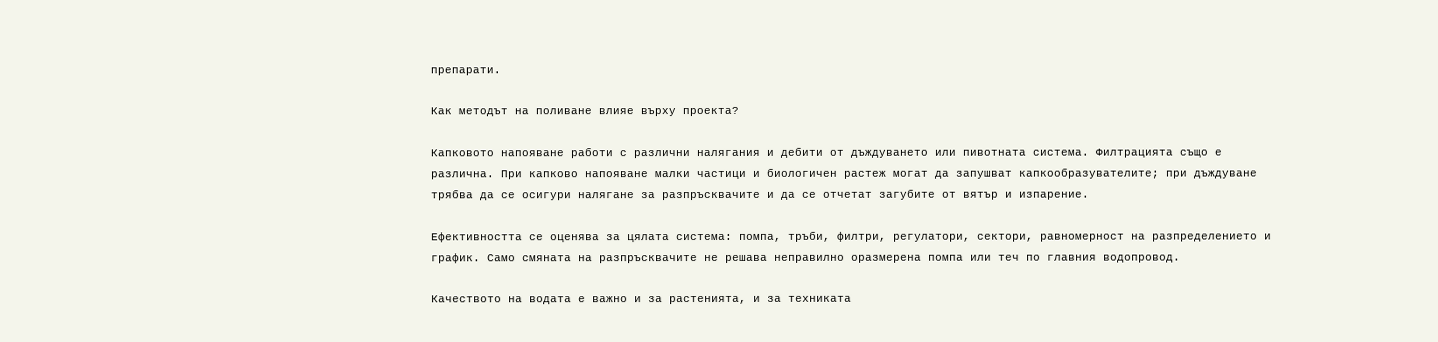препарати.

Как методът на поливане влияе върху проекта?

Капковото напояване работи с различни налягания и дебити от дъждуването или пивотната система. Филтрацията също е различна. При капково напояване малки частици и биологичен растеж могат да запушват капкообразувателите; при дъждуване трябва да се осигури налягане за разпръсквачите и да се отчетат загубите от вятър и изпарение.

Ефективността се оценява за цялата система: помпа, тръби, филтри, регулатори, сектори, равномерност на разпределението и график. Само смяната на разпръсквачите не решава неправилно оразмерена помпа или теч по главния водопровод.

Качеството на водата е важно и за растенията, и за техниката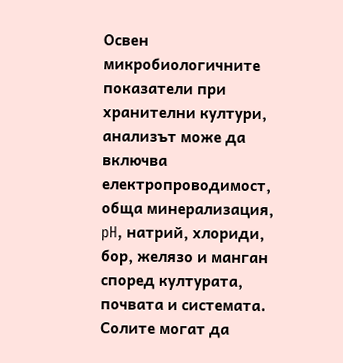Освен микробиологичните показатели при хранителни култури, анализът може да включва електропроводимост, обща минерализация, pH, натрий, хлориди, бор, желязо и манган според културата, почвата и системата. Солите могат да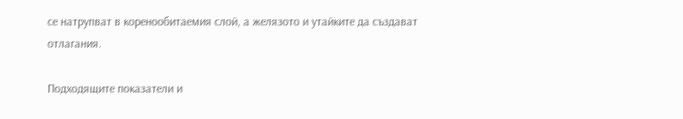се натрупват в коренообитаемия слой, а желязото и утайките да създават отлагания.

Подходящите показатели и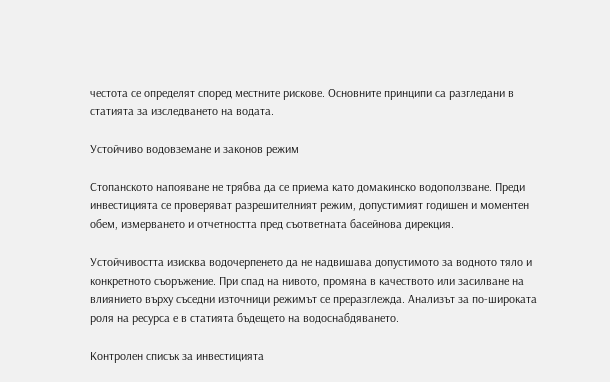честота се определят според местните рискове. Основните принципи са разгледани в статията за изследването на водата.

Устойчиво водовземане и законов режим

Стопанското напояване не трябва да се приема като домакинско водоползване. Преди инвестицията се проверяват разрешителният режим, допустимият годишен и моментен обем, измерването и отчетността пред съответната басейнова дирекция.

Устойчивостта изисква водочерпенето да не надвишава допустимото за водното тяло и конкретното съоръжение. При спад на нивото, промяна в качеството или засилване на влиянието върху съседни източници режимът се преразглежда. Анализът за по-широката роля на ресурса е в статията бъдещето на водоснабдяването.

Контролен списък за инвестицията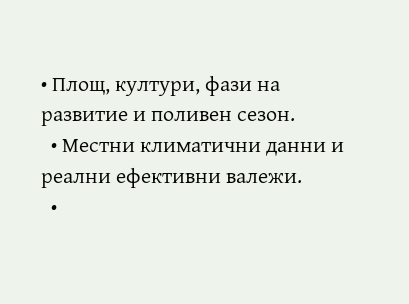• Площ, култури, фази на развитие и поливен сезон.
  • Местни климатични данни и реални ефективни валежи.
  •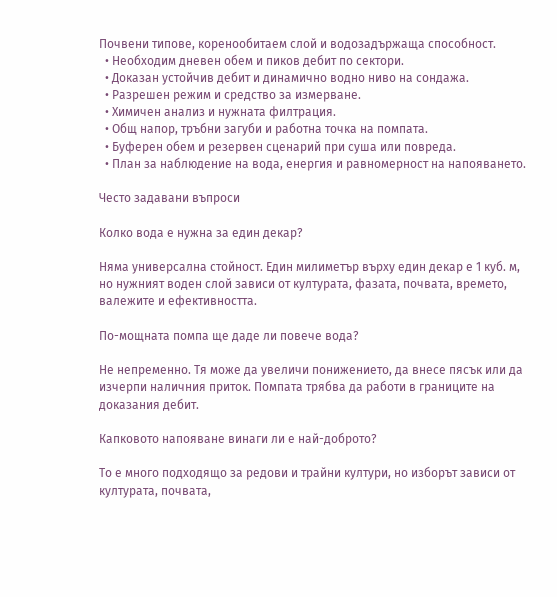Почвени типове, коренообитаем слой и водозадържаща способност.
  • Необходим дневен обем и пиков дебит по сектори.
  • Доказан устойчив дебит и динамично водно ниво на сондажа.
  • Разрешен режим и средство за измерване.
  • Химичен анализ и нужната филтрация.
  • Общ напор, тръбни загуби и работна точка на помпата.
  • Буферен обем и резервен сценарий при суша или повреда.
  • План за наблюдение на вода, енергия и равномерност на напояването.

Често задавани въпроси

Колко вода е нужна за един декар?

Няма универсална стойност. Един милиметър върху един декар е 1 куб. м, но нужният воден слой зависи от културата, фазата, почвата, времето, валежите и ефективността.

По-мощната помпа ще даде ли повече вода?

Не непременно. Тя може да увеличи понижението, да внесе пясък или да изчерпи наличния приток. Помпата трябва да работи в границите на доказания дебит.

Капковото напояване винаги ли е най-доброто?

То е много подходящо за редови и трайни култури, но изборът зависи от културата, почвата,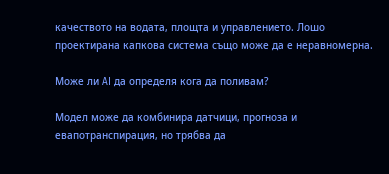качеството на водата, площта и управлението. Лошо проектирана капкова система също може да е неравномерна.

Може ли AI да определя кога да поливам?

Модел може да комбинира датчици, прогноза и евапотранспирация, но трябва да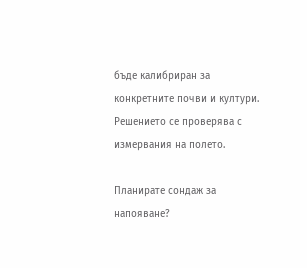бъде калибриран за конкретните почви и култури. Решението се проверява с измервания на полето.

Планирате сондаж за напояване?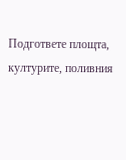Подгответе площта, културите, поливния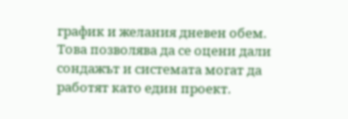график и желания дневен обем. Това позволява да се оцени дали сондажът и системата могат да работят като един проект.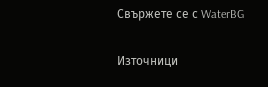Свържете се с WaterBG

Източници